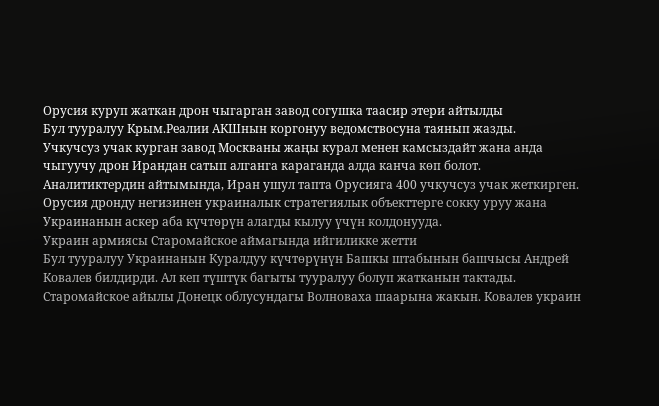Орусия куруп жаткан дрон чыгарган завод согушка таасир этери айтылды
Бул тууралуу Крым.Реалии АКШнын коргонуу ведомствосуна таянып жазды.
Учкучсуз учак курган завод Москваны жаңы курал менен камсыздайт жана анда чыгуучу дрон Ирандан сатып алганга караганда алда канча көп болот.
Аналитиктердин айтымында, Иран ушул тапта Орусияга 400 учкучсуз учак жеткирген. Орусия дронду негизинен украиналык стратегиялык объекттерге сокку уруу жана Украинанын аскер аба күчтөрүн алагды кылуу үчүн колдонууда.
Украин армиясы Старомайское аймагында ийгиликке жетти
Бул тууралуу Украинанын Куралдуу күчтөрүнүн Башкы штабынын башчысы Андрей Ковалев билдирди. Ал кеп түштүк багыты тууралуу болуп жатканын тактады. Старомайское айылы Донецк облусундагы Волноваха шаарына жакын. Ковалев украин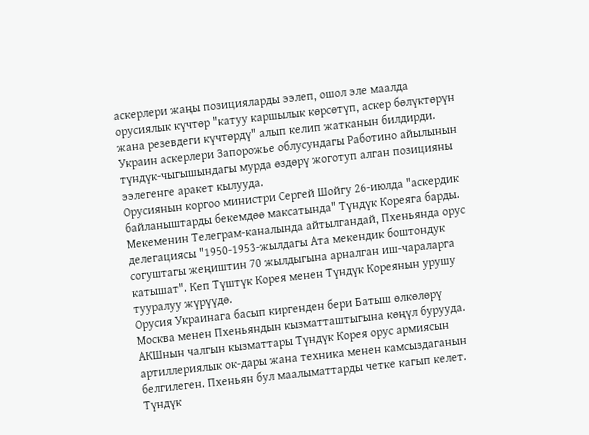аскерлери жаңы позицияларды ээлеп, ошол эле маалда орусиялык күчтөр "катуу каршылык көрсөтүп, аскер бөлүктөрүн жана резевдеги күчтөрдү" алып келип жатканын билдирди. Украин аскерлери Запорожье облусундагы Работино айылынын түндүк-чыгышындагы мурда өздөрү жоготуп алган позицияны ээлегенге аракет кылууда.
Орусиянын коргоо министри Сергей Шойгу 26-июлда "аскердик байланыштарды бекемдөө максатында" Түндүк Кореяга барды.
Мекеменин Телеграм-каналында айтылгандай, Пхеньянда орус делегациясы "1950-1953-жылдагы Ата мекендик боштондук согуштагы жеңиштин 70 жылдыгына арналган иш-чараларга катышат". Кеп Түштүк Корея менен Түндүк Кореянын урушу тууралуу жүрүүдө.
Орусия Украинага басып киргенден бери Батыш өлкөлөрү Москва менен Пхеньяндын кызматташтыгына көңүл бурууда. АКШнын чалгын кызматтары Түндүк Корея орус армиясын артиллериялык ок-дары жана техника менен камсыздаганын белгилеген. Пхеньян бул маалыматтарды четке кагып келет.
Түндүк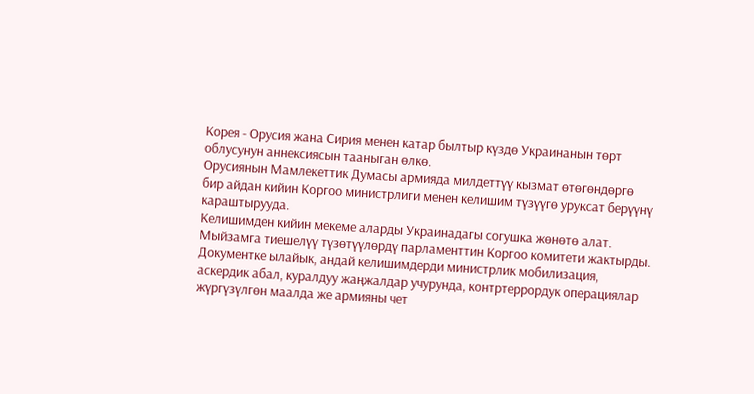Корея - Орусия жана Сирия менен катар былтыр күздө Украинанын төрт облусунун аннексиясын тааныган өлкө.
Орусиянын Мамлекеттик Думасы армияда милдеттүү кызмат өтөгөндөргө бир айдан кийин Коргоо министрлиги менен келишим түзүүгө уруксат берүүнү караштырууда.
Келишимден кийин мекеме аларды Украинадагы согушка жөнөтө алат. Мыйзамга тиешелүү түзөтүүлөрдү парламенттин Коргоо комитети жактырды.
Документке ылайык, андай келишимдерди министрлик мобилизация, аскердик абал, куралдуу жаңжалдар учурунда, контртеррордук операциялар жүргүзүлгөн маалда же армияны чет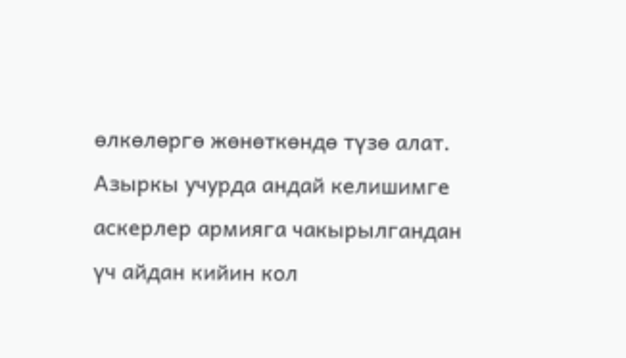өлкөлөргө жөнөткөндө түзө алат.
Азыркы учурда андай келишимге аскерлер армияга чакырылгандан үч айдан кийин кол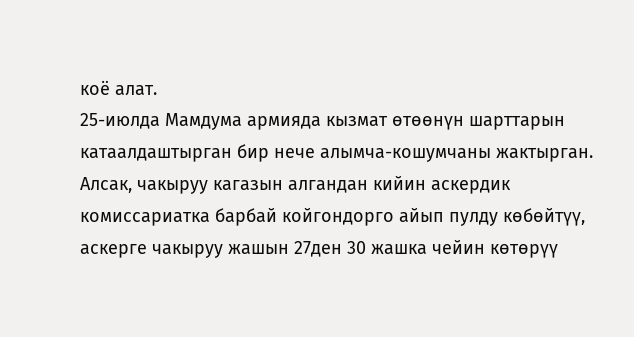коё алат.
25-июлда Мамдума армияда кызмат өтөөнүн шарттарын катаалдаштырган бир нече алымча-кошумчаны жактырган. Алсак, чакыруу кагазын алгандан кийин аскердик комиссариатка барбай койгондорго айып пулду көбөйтүү, аскерге чакыруу жашын 27ден 30 жашка чейин көтөрүү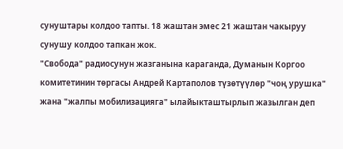сунуштары колдоо тапты. 18 жаштан эмес 21 жаштан чакыруу сунушу колдоо тапкан жок.
"Свобода" радиосунун жазганына караганда, Думанын Коргоо комитетинин төргасы Андрей Картаполов түзөтүүлөр "чоң урушка" жана "жалпы мобилизацияга" ылайыкташтырлып жазылган деп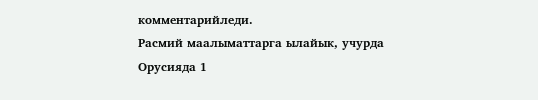комментарийледи.
Расмий маалыматтарга ылайык, учурда Орусияда 1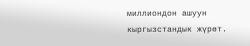миллиондон ашуун кыргызстандык жүрөт.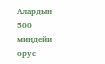Алардын 500 миңдейи орус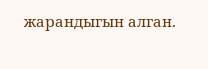жарандыгын алган.